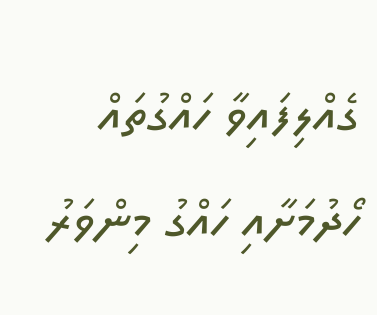ގެއްލިފައިވާ ހައްގުތައް ހޯދުމަށާއި ހައްގު މިންވަރު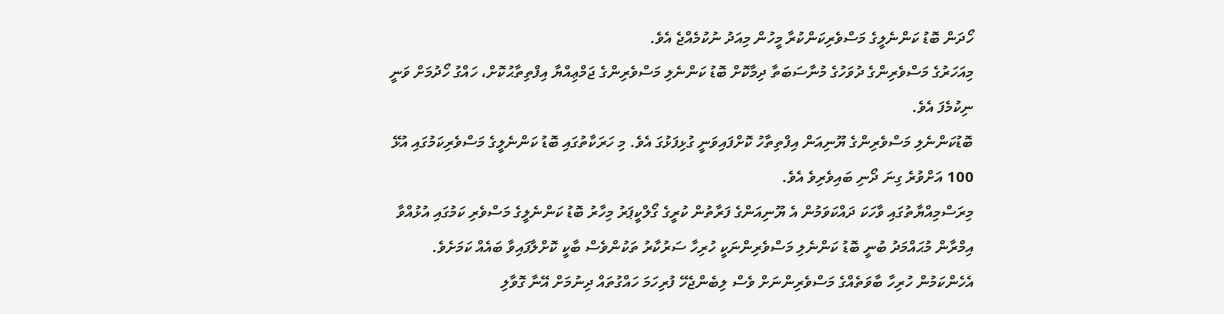ހޯދަން ބޮޑު ކަންނެލީގެ މަސްވެރިކަންކުރާ މީހުން މިއަދު ނުކުމެއްޖެ އެވެ.
މިއަހަރުގެ މަސްވެރިންގެ ދުވަހުގެ މުނާސަބަތާ ދިމާކޮށް ބޮޑު ކަންނެލި މަސްވެރިންގެ ޖަމްޢިއްޔާ އިފްތިތާޙުކޮށް، ހައްގު ހޯދުމަށް ވަނީ ނިކުމެފަ އެވެ.
ބޮޑުކަންނެލި މަސްވެރިންގެ ޔޫނިއަން އިފްތިތާހު ކޮށްފައިވަނީ ގުޅިފަޅުގަ އެވެ. މި ހަރަކާތުގައި ބޮޑު ކަންނެލީގެ މަސްވެރިކަމުގައި އުޅޭ 100 އަށްވުރެ ގިނަ ދޯނި ބައިވެރިވެ އެވެ.
މިރަސްމިއްޔާތުގައި ވާހަކަ ދައްކަވަމުން އެ ޔޫނިއަންގެ ފަރާތުން ކުރީގެ ގޯލްކީޕަރު މިހާރު ބޮޑު ކަންނެލީގެ މަސްވެރި ކަމުގައި އުޅުއްވާ އިމްރާން މުޙައްމަދު ބުނީ ބޮޑު ކަންނެލި މަސްވެރިންނަކީ ހުރިހާ ސަރުކާރު ތަކުންވެސް ބާކީ ކޮށްލާފައިވާ ބައެއް ކަމަށެވެ. އެހެންކަމުން ހުރިހާ ބާވަތެއްގެ މަސްވެރިންނަށް ވެސް ލިބެންޖެހޭ ފުރިހަމަ ހައްގުތައް ދިނުމަށް އޭނާ ގޮވާލި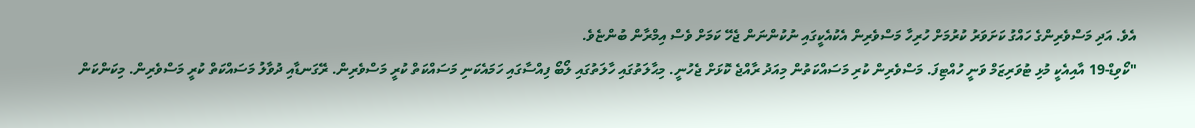އެވެ. އަދި މަސްވެރިންގެ ހައްގު ކަށަވަރު ކުރުމަށް ހުރިހާ މަސްވެރިން އެކުއެކީގައި ނުކުންނަން ޖެހޭ ކަމަށް ވެސް އިމްރާން ބުންޏެވެ.
"ކޯވިޑް-19 އާއިއެކީ މުޅި ޓުވަރިޒަމް ވަނީ ހުއްޓިފަ. މަސްވެރިން ކުރި މަސައްކަތުން މިއަދު ރާއްޖެ ކޮޅަށް ޖެހުނީ. މިޙާލަތުގައި ހާލަތުގައި ލޯބޯ ފިއްސާގައި ހަމައެކަނި މަސައްކަތް ކުރީ މަސްވެރިން. ރޭގަނޑާއި ދުވާލު މަސައްކަތް ކުރީ މަސްވެރިން. މިކަންކަން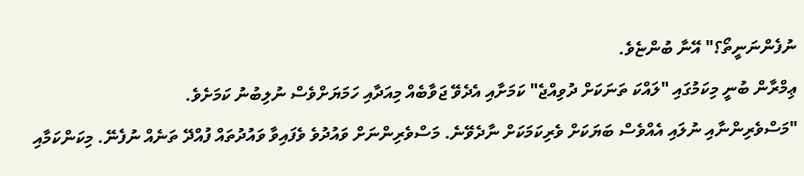ނުފެންނަނީތޯ؟" އޭނާ ބުންޏެވެ.
ޢިމްރާން ބުނީ މިކަމުގައި "ލައްކަ ތަނަކަށް ދުވިއްޖެ" ކަމަށާއި އެދެވޭ ޖަވާބެއް މިއަދާއި ހަމަޔަށްވެސް ނުލިބުނު ކަމަށެވެ.
"މަސްވެރިންނާއި ނުލައި އެއްވެސް ބަޔަކަށް ވެރިކަމަކަށް ނާދެވޭނެ. މަސްވެރިންނަށް ވައުދުވެ ވެފައިވާ ވައުދުތައް ފުއްދޭ ތަނެއް ނުފެނޭ. މިކަންކަމާއި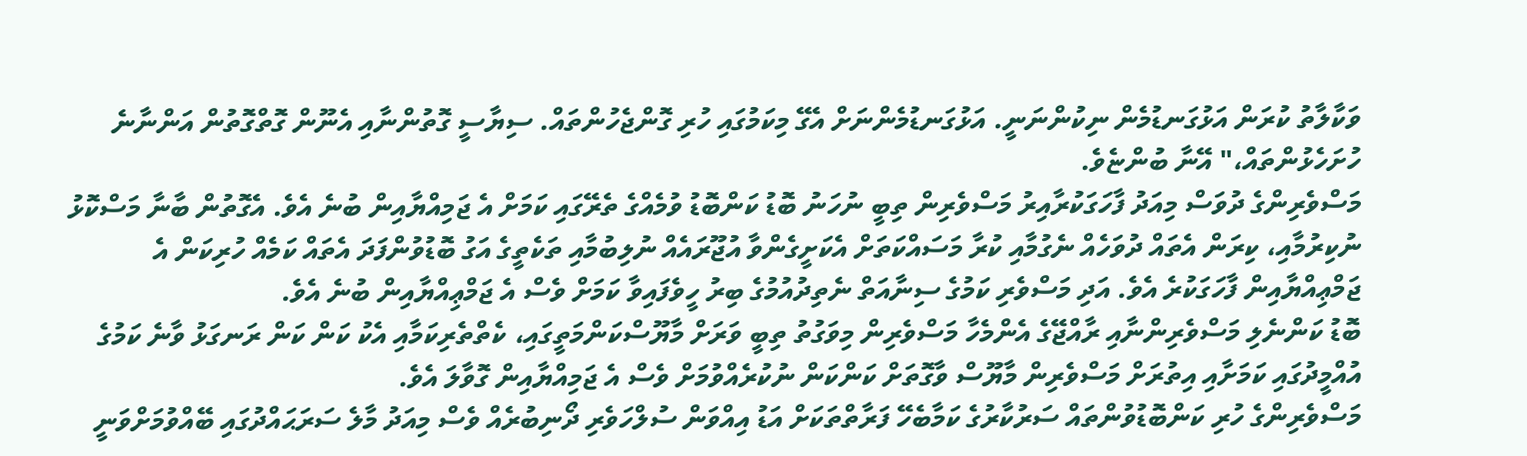ވަކާލާތު ކުރަން އަޅުގަނޑުމެން ނިކުންނަނީ. އަޅުގަނޑުމެންނަށް އެގޭ މިކަމުގައި ހުރި ގޮންޖެހުންތައް. ސިޔާސީ ގޮތުންނާއި އެނޫން ގޮތްގޮތުން އަންނާނެ ހުށަހެޅުންތައް،" އޭނާ ބުންޏެވެ.
މަސްވެރިންގެ ދުވަސް މިއަދު ފާހަގަކުރާއިރު މަސްވެރިން ތިބީ ނުހަނު ބޮޑު ކަންބޮޑު ވުމެއްގެ ތެރޭގައި ކަމަށް އެ ޖަމިއްޔާއިން ބުނެ އެވެ. އެގޮތުން ބާނާ މަސްކޮޅު ނުކިރުމާއި، ކިރަން އެތައް ދުވަހެއް ނެގުމާއި ކުރާ މަސައްކަތަށް އެކަށީގެންވާ އުޖޫރައެއް ނުލިބުމާއި ތަކެތީގެ އަގު ބޮޑުވުންފަދަ އެތައް ކަމެއް ހުރިކަން އެ ޖަމްޢިއްޔާއިން ފާހަގަކުރެ އެވެ. އަދި މަސްވެރި ކަމުގެ ސިނާއަތް ނެތިދުއުމުގެ ބިރު ހީވެފައިވާ ކަމަށް ވެސް އެ ޖަމްޢިއްޔާއިން ބުނެ އެވެ.
ބޮޑު ކަންނެލި މަސްވެރިންނާއި ރާއްޖޭގެ އެންމެހާ މަސްވެރިން މިވަގުތު ތިބީ ވަރަށް މާޔޫސްކަންމަތީގައި، ކެތްތެރިކަމާއި އެކު ކަން ކަން ރަނގަޅު ވާނެ ކަމުގެ އުއްމީދުގައި ކަމަށާއި އިތުރަށް މަސްވެރިން މާޔޫސް ވާގޮތަށް ކަންކަން ނުކުރެއްވުމަށް ވެސް އެ ޖަމިއްޔާއިން ގޮވާލަ އެވެ.
މަސްވެރިންގެ ހުރި ކަންބޮޑުވުންތައް ސަރުކާރުގެ ކަމާބެހޭ ފަރާތްތަކަށް އަޑު އިއްވަން ސުލްހަވެރި ދޯނިބުރެއް ވެސް މިއަދު މާލެ ސަރަޙައްދުގައި ބޭއްވުމަށްވަނީ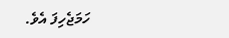ހަމަޖެހިފަ އެވެ.